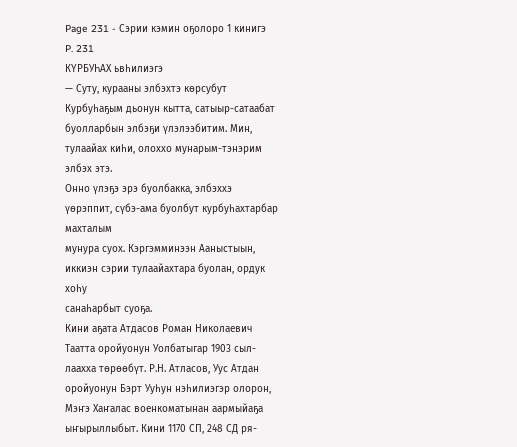Page 231 - Сэрии кэмин оҕолоро 1 кинигэ
P. 231
КҮРБУҺАХ ьвһилиэгэ
— Суту, курааны элбэхтэ көрсубут Курбуһаҕым дьонун кытта, сатыыр-сатаабат
буолларбын элбэҕи үлэлээбитим. Мин, тулаайах киһи, олоххо мунарым-тэнэрим элбэх этэ.
Онно үлэҕэ эрэ буолбакка, элбэххэ үөрэппит, сүбэ-ама буолбут курбуһахтарбар махталым
мунура суох. Кэргэмминээн Ааныстыын, иккиэн сэрии тулаайахтара буолан, ордук хоһу
санаһарбыт суоҕа.
Кини аҕата Атдасов Роман Николаевич Таатта оройуонун Уолбатыгар 1903 сыл-
лаахха төрөөбүт. Р.Н. Атласов, Уус Атдан оройуонун Бэрт Ууһун нэһилиэгэр олорон,
Мэҥэ Хаҥалас военкоматынан аармыйаҕа ыҥырыллыбыт. Кини 1170 СП, 248 СД ря-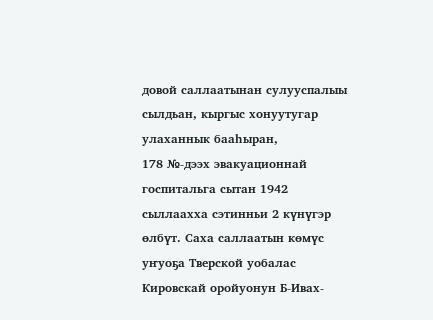довой саллаатынан сулууспалыы сылдьан, кыргыс хонуутугар улаханнык бааһыран,
178 №-дээх эвакуационнай госпитальга сытан 1942 сыллаахха сэтинньи 2 күнүгэр
өлбүт. Саха саллаатын көмүс уҥуоҕа Тверской уобалас Кировскай оройуонун Б-Ивах-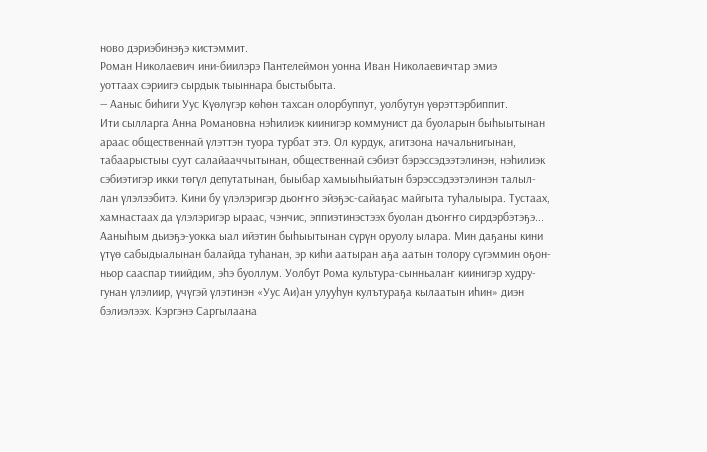ново дэриэбинэҕэ кистэммит.
Роман Николаевич ини-биилэрэ Пантелеймон уонна Иван Николаевичтар эмиэ
уоттаах сэриигэ сырдык тыыннара быстыбыта.
— Ааныс биһиги Уус Күөлүгэр көһөн тахсан олорбуппут, уолбутун үөрэттэрбиппит.
Ити сылларга Анна Романовна нэһилиэк киинигэр коммунист да буоларын быһыытынан
араас общественнай үлэттэн туора турбат этэ. Ол курдук, агитзона начальнигынан,
табаарыстыы суут салайааччытынан, общественнай сэбиэт бэрэссэдээтэлинэн, нэһилиэк
сэбиэтигэр икки төгүл депутатынан, быыбар хамыыһыйатын бэрэссэдээтэлинэн талыл-
лан үлэлээбитэ. Кини бу үлэлэригэр дьоҥҥо эйэҕэс-сайаҕас майгыта туһалыыра. Тустаах,
хамнастаах да үлэлэригэр ыраас, чэнчис, эппиэтинэстээх буолан дъоҥҥо сирдэрбэтэҕэ...
Ааныһым дьиэҕэ-уокка ыал ийэтин быһыытынан сүрүн оруолу ылара. Мин даҕаны кини
үтүө сабыдыалынан балайда туһанан, эр киһи аатыран аҕа аатын толору сүгэммин оҕон-
ньор сааспар тиийдим, эһэ буоллум. Уолбут Рома культура-сынньалаҥ киинигэр худру-
гунан үлэлиир, үчүгэй үлэтинэн «Уус Аи)ан улууһун кулътураҕа кылаатын иһин» диэн
бэлиэлээх. Кэргэнэ Саргылаана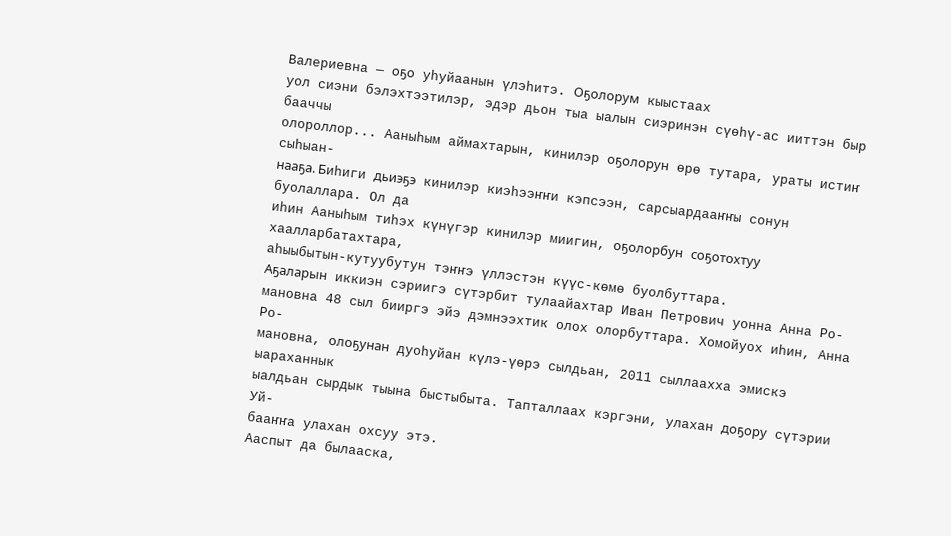Валериевна — оҕо уһуйаанын үлэһитэ. Оҕолорум кыыстаах
уол сиэни бэлэхтээтилэр, эдэр дьон тыа ыалын сиэринэн сүөһү-ас ииттэн быр бааччы
олороллор... Ааныһым аймахтарын, кинилэр оҕолорун өрө тутара, ураты истиҥ сыһыан-
нааҕа. Биһиги дьиэҕэ кинилэр киэһээҥҥи кэпсээн, сарсыардааҥҥы сонун буолаллара. Ол да
иһин Ааныһым тиһэх күнүгэр кинилэр миигин, оҕолорбун соҕотохтуу хаалларбатахтара,
аһыыбытын-кутуубутун тэҥҥэ үллэстэн күүс-көмө буолбуттара.
Аҕаларын иккиэн сэриигэ сүтэрбит тулаайахтар Иван Петрович уонна Анна Ро-
мановна 48 сыл бииргэ эйэ дэмнээхтик олох олорбуттара. Хомойуох иһин, Анна Ро-
мановна, олоҕунан дуоһуйан күлэ-үөрэ сылдьан, 2011 сыллаахха эмискэ ыараханнык
ыалдьан сырдык тыына быстыбыта. Тапталлаах кэргэни, улахан доҕору сүтэрии Уй-
бааҥҥа улахан охсуу этэ.
Ааспыт да былааска,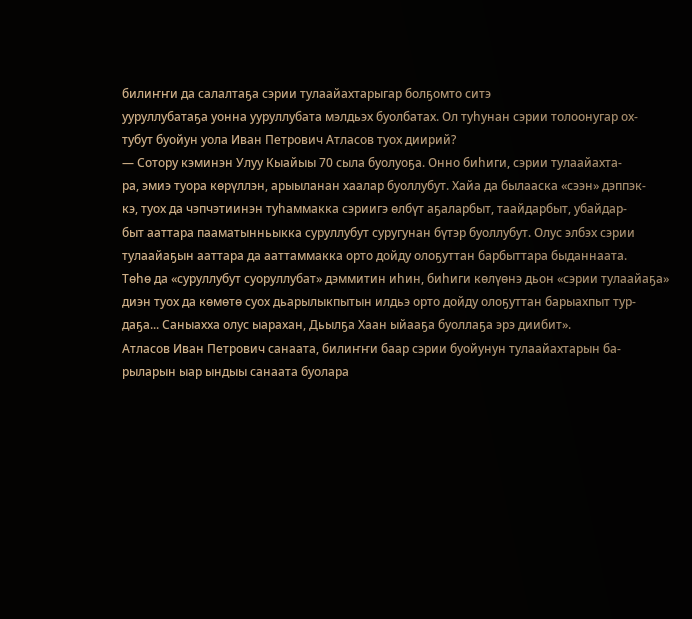билиҥҥи да салалтаҕа сэрии тулаайахтарыгар болҕомто ситэ
ууруллубатаҕа уонна ууруллубата мэлдьэх буолбатах. Ол туһунан сэрии толоонугар ох-
тубут буойун уола Иван Петрович Атласов туох диирий?
— Сотору кэминэн Улуу Кыайыы 70 сыла буолуоҕа. Онно биһиги, сэрии тулаайахта-
ра, эмиэ туора көрүллэн, арыыланан хаалар буоллубут. Хайа да былааска «сээн» дэппэк-
кэ, туох да чэпчэтиинэн туһаммакка сэриигэ өлбүт аҕаларбыт, таайдарбыт, убайдар-
быт ааттара пааматынньыкка суруллубут суругунан бүтэр буоллубут. Олус элбэх сэрии
тулаайаҕын ааттара да ааттаммакка орто дойду олоҕуттан барбыттара быданнаата.
Төһө да «суруллубут суоруллубат» дэммитин иһин, биһиги көлүөнэ дьон «сэрии тулаайаҕа»
диэн туох да көмөтө суох дьарылыкпытын илдьэ орто дойду олоҕуттан барыахпыт тур-
даҕа... Саныахха олус ыарахан, Дьылҕа Хаан ыйааҕа буоллаҕа эрэ диибит».
Атласов Иван Петрович санаата, билиҥҥи баар сэрии буойунун тулаайахтарын ба-
рыларын ыар ындыы санаата буолара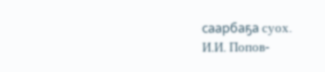саарбаҕа суох.
И.И. Попов-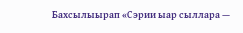Бахсылыырап «Сэрии ыар сыллара —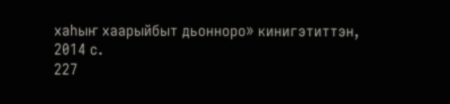хаһыҥ хаарыйбыт дьонноро» кинигэтиттэн,
2014 с.
227